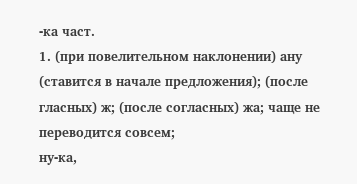-ка част.
1. (при повелительном наклонении) ану (ставится в начале предложения); (после гласных) ж; (после согласных) жа; чаще не переводится совсем;
ну-ка,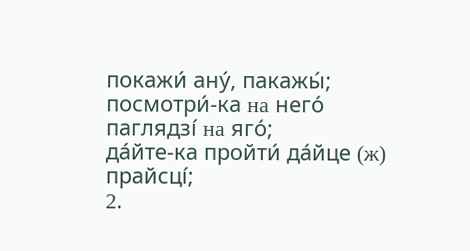покажи́ ану́, пакажы́;
посмотри́-ка на него́ паглядзі́ на яго́;
да́йте-ка пройти́ да́йце (ж) прайсці́;
2.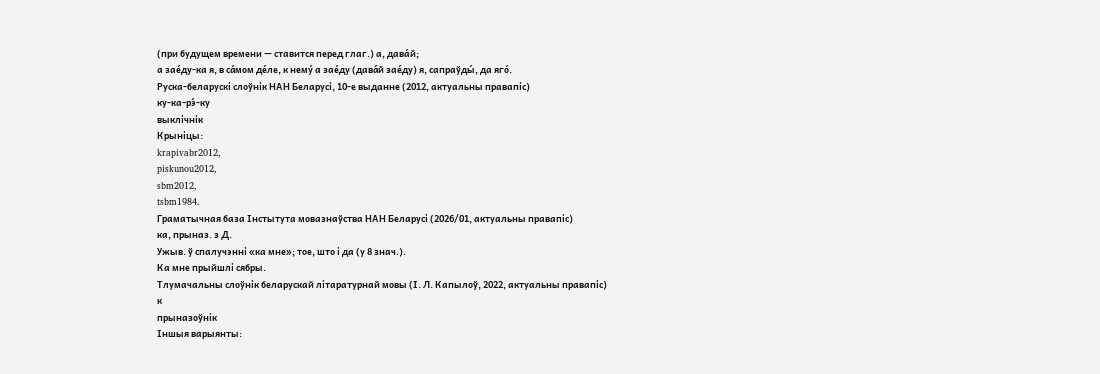(при будущем времени — ставится перед глаг.) а, дава́й;
а зае́ду-ка я, в са́мом де́ле, к нему́ а зае́ду (дава́й зае́ду) я, сапраўды́, да яго́.
Руска-беларускі слоўнік НАН Беларусі, 10-е выданне (2012, актуальны правапіс)
ку-ка-рэ́-ку
выклічнік
Крыніцы:
krapivabr2012,
piskunou2012,
sbm2012,
tsbm1984.
Граматычная база Інстытута мовазнаўства НАН Беларусі (2026/01, актуальны правапіс)
ка, прыназ. з Д.
Ужыв. ў спалучэнні «ка мне»; тое, што і да (у 8 знач.).
Ка мне прыйшлі сябры.
Тлумачальны слоўнік беларускай літаратурнай мовы (І. Л. Капылоў, 2022, актуальны правапіс)
к
прыназоўнік
Іншыя варыянты: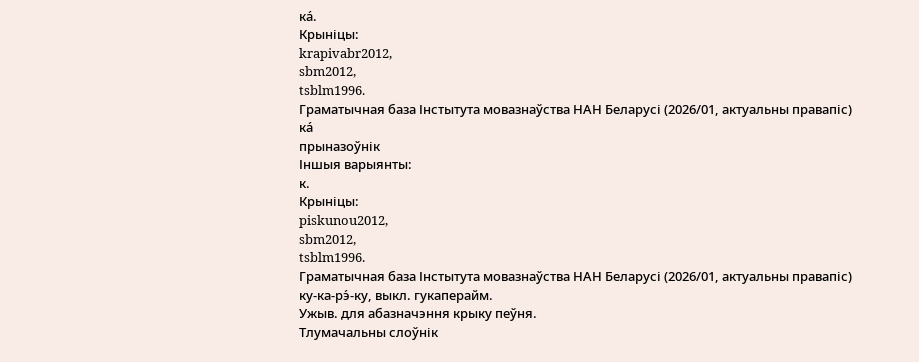ка́.
Крыніцы:
krapivabr2012,
sbm2012,
tsblm1996.
Граматычная база Інстытута мовазнаўства НАН Беларусі (2026/01, актуальны правапіс)
ка́
прыназоўнік
Іншыя варыянты:
к.
Крыніцы:
piskunou2012,
sbm2012,
tsblm1996.
Граматычная база Інстытута мовазнаўства НАН Беларусі (2026/01, актуальны правапіс)
ку-ка-рэ́-ку, выкл. гукаперайм.
Ужыв. для абазначэння крыку пеўня.
Тлумачальны слоўнік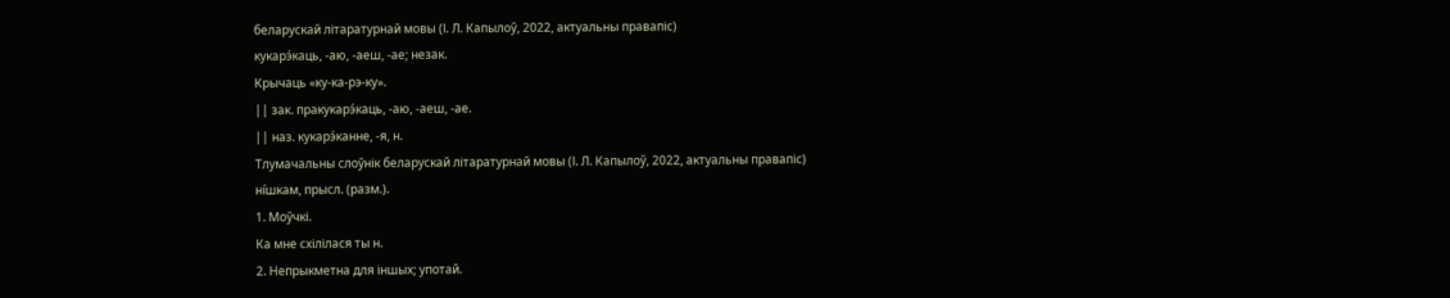беларускай літаратурнай мовы (І. Л. Капылоў, 2022, актуальны правапіс)
кукарэ́каць, -аю, -аеш, -ае; незак.
Крычаць «ку-ка-рэ-ку».
|| зак. пракукарэ́каць, -аю, -аеш, -ае.
|| наз. кукарэ́канне, -я, н.
Тлумачальны слоўнік беларускай літаратурнай мовы (І. Л. Капылоў, 2022, актуальны правапіс)
ні́шкам, прысл. (разм.).
1. Моўчкі.
Ка мне схілілася ты н.
2. Непрыкметна для іншых; употай.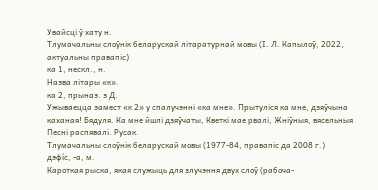Увайсці ў хату н.
Тлумачальны слоўнік беларускай літаратурнай мовы (І. Л. Капылоў, 2022, актуальны правапіс)
ка 1, нескл., н.
Назва літары «к».
ка 2, прыназ. з Д.
Ужываецца замест «к 2» у спалучэнні «ка мне». Прытуліся ка мне, дзяўчына каханая! Бядуля. Ка мне йшлі дзяўчаты, Кветкі мае рвалі, Жніўныя, вясельныя Песні распявалі. Русак.
Тлумачальны слоўнік беларускай мовы (1977-84, правапіс да 2008 г.)
дэфі́с, ‑а, м.
Кароткая рыска, якая служыць для злучэння двух слоў (рабоча-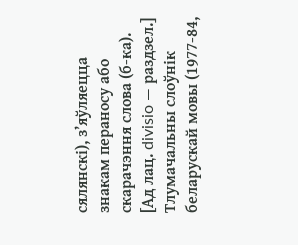сялянскі), з’яўляецца знакам пераносу або скарачэння слова (б-ка).
[Ад лац. divisio — раздзел.]
Тлумачальны слоўнік беларускай мовы (1977-84,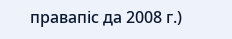правапіс да 2008 г.)